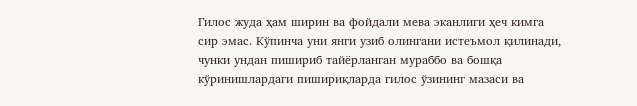Гилос жуда ҳам ширин ва фойдали мева эканлиги ҳеч кимга сир эмас. Кўпинча уни янги узиб олингани истеъмол қилинади, чунки ундан пишириб тайёрланган мураббо ва бошқа кўринишлардаги пишириқларда гилос ўзининг мазаси ва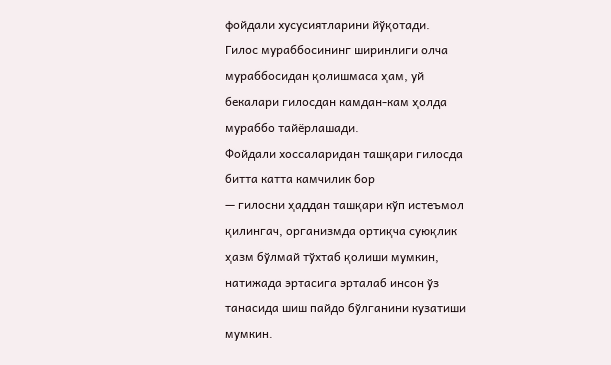фойдали хусусиятларини йўқотади.
Гилос мураббосининг ширинлиги олча мураббосидан қолишмаса ҳам, уй бекалари гилосдан камдан-кам ҳолда мураббо тайёрлашади.
Фойдали хоссаларидан ташқари гилосда битта катта камчилик бор
— гилосни ҳаддан ташқари кўп истеъмол қилингач, организмда ортиқча суюқлик ҳазм бўлмай тўхтаб қолиши мумкин, натижада эртасига эрталаб инсон ўз танасида шиш пайдо бўлганини кузатиши мумкин.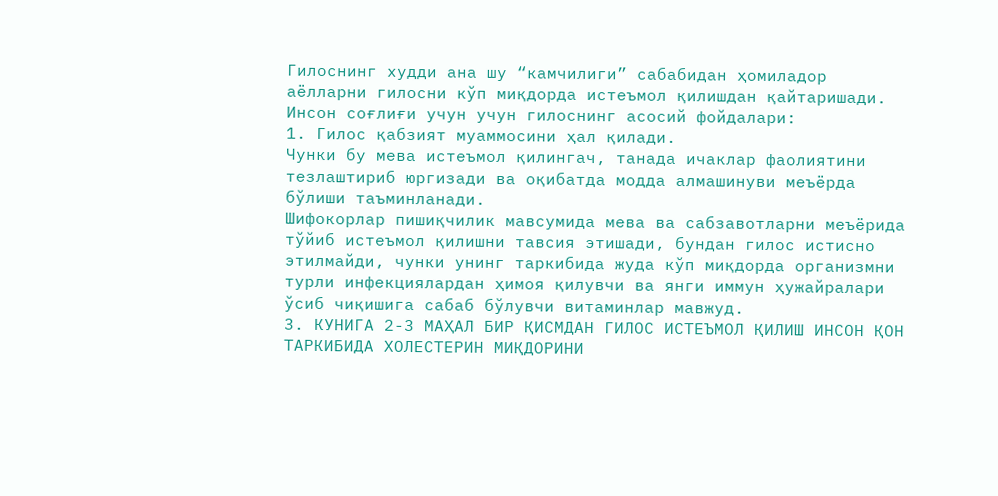Гилоснинг худди ана шу “камчилиги” сабабидан ҳомиладор аёлларни гилосни кўп миқдорда истеъмол қилишдан қайтаришади.
Инсон соғлиғи учун учун гилоснинг асосий фойдалари:
1. Гилос қабзият муаммосини ҳал қилади.
Чунки бу мева истеъмол қилингач, танада ичаклар фаолиятини тезлаштириб юргизади ва оқибатда модда алмашинуви меъёрда бўлиши таъминланади.
Шифокорлар пишиқчилик мавсумида мева ва сабзавотларни меъёрида тўйиб истеъмол қилишни тавсия этишади, бундан гилос истисно этилмайди, чунки унинг таркибида жуда кўп миқдорда организмни турли инфекциялардан ҳимоя қилувчи ва янги иммун ҳужайралари ўсиб чиқишига сабаб бўлувчи витаминлар мавжуд.
3. КУНИГА 2-3 МАҲАЛ БИР ҚИСМДАН ГИЛОС ИСТЕЪМОЛ ҚИЛИШ ИНСОН ҚОН ТАРКИБИДА ХОЛЕСТЕРИН МИҚДОРИНИ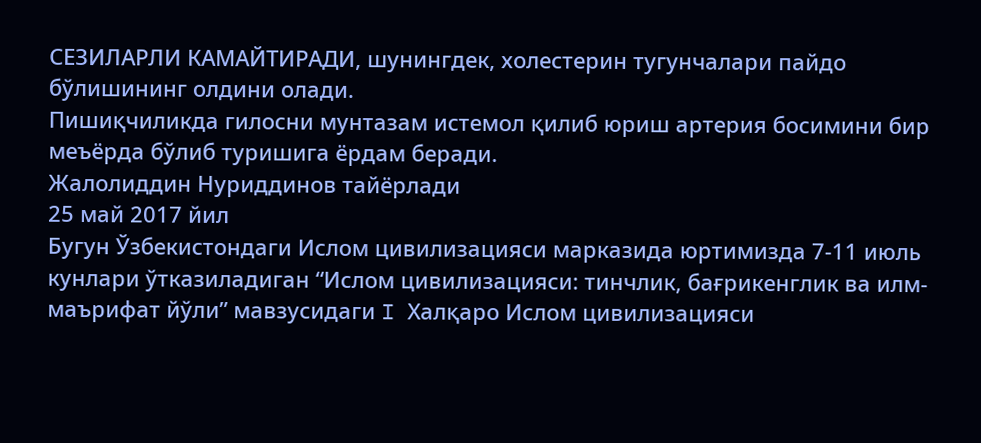СЕЗИЛАРЛИ КАМАЙТИРАДИ, шунингдек, холестерин тугунчалари пайдо бўлишининг олдини олади.
Пишиқчиликда гилосни мунтазам истемол қилиб юриш артерия босимини бир меъёрда бўлиб туришига ёрдам беради.
Жалолиддин Нуриддинов тайёрлади
25 май 2017 йил
Бугун Ўзбекистондаги Ислом цивилизацияси марказида юртимизда 7-11 июль кунлари ўтказиладиган “Ислом цивилизацияси: тинчлик, бағрикенглик ва илм-маърифат йўли” мавзусидаги I Халқаро Ислом цивилизацияси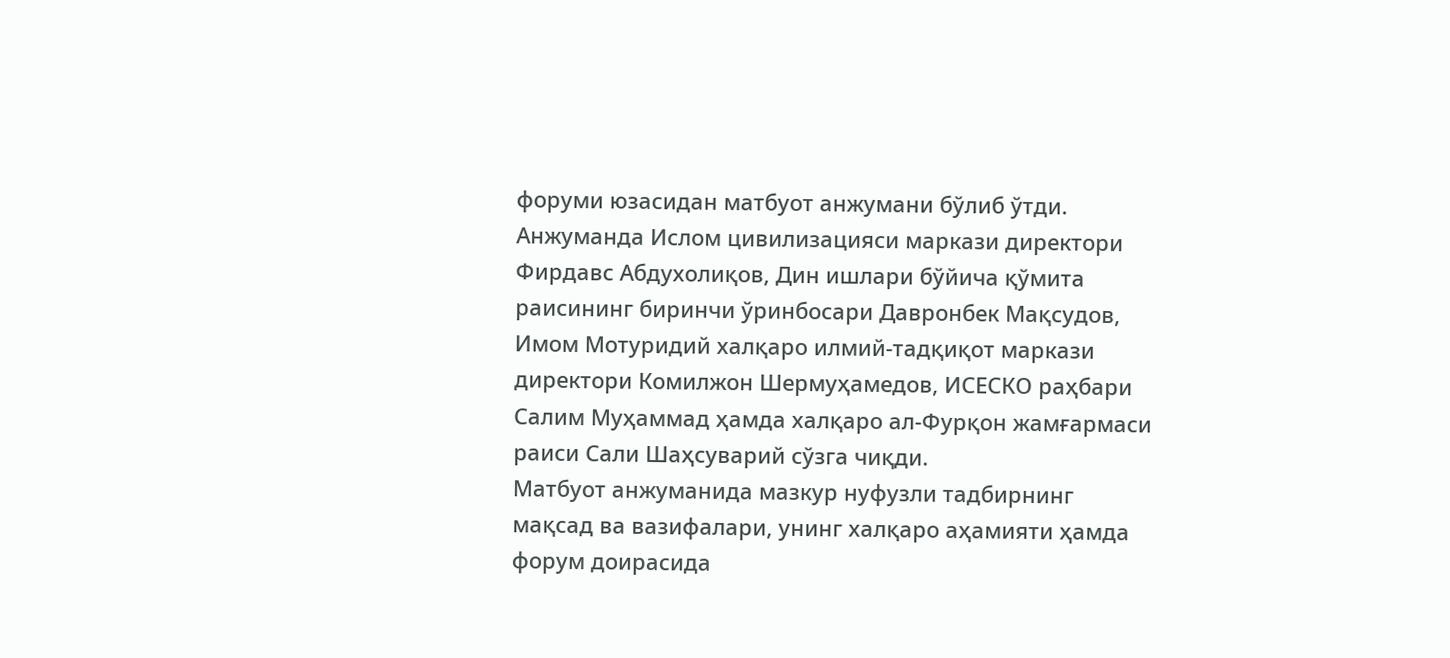форуми юзасидан матбуот анжумани бўлиб ўтди.
Анжуманда Ислом цивилизацияси маркази директори Фирдавс Абдухолиқов, Дин ишлари бўйича қўмита раисининг биринчи ўринбосари Давронбек Мақсудов, Имом Мотуридий халқаро илмий-тадқиқот маркази директори Комилжон Шермуҳамедов, ИСЕСКО раҳбари Салим Муҳаммад ҳамда халқаро ал-Фурқон жамғармаси раиси Сали Шаҳсуварий сўзга чиқди.
Матбуот анжуманида мазкур нуфузли тадбирнинг мақсад ва вазифалари, унинг халқаро аҳамияти ҳамда форум доирасида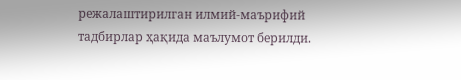режалаштирилган илмий-маърифий тадбирлар ҳақида маълумот берилди.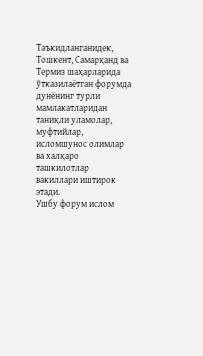Таъкидланганидек, Тошкент, Самарқанд ва Термиз шаҳарларида ўтказилаётган форумда дунёнинг турли мамлакатларидан таниқли уламолар, муфтийлар, исломшунос олимлар ва халқаро ташкилотлар вакиллари иштирок этади.
Ушбу форум ислом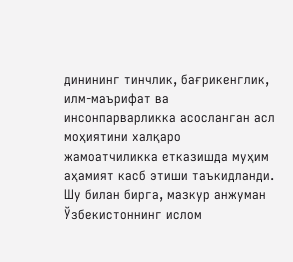динининг тинчлик, бағрикенглик, илм-маърифат ва инсонпарварликка асосланган асл моҳиятини халқаро жамоатчиликка етказишда муҳим аҳамият касб этиши таъкидланди. Шу билан бирга, мазкур анжуман Ўзбекистоннинг ислом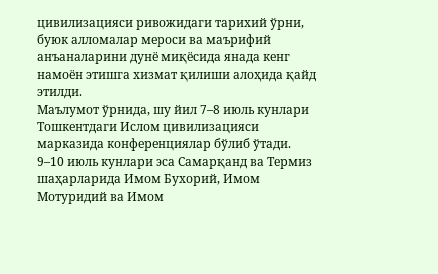цивилизацияси ривожидаги тарихий ўрни, буюк алломалар мероси ва маърифий анъаналарини дунё миқёсида янада кенг намоён этишга хизмат қилиши алоҳида қайд этилди.
Маълумот ўрнида, шу йил 7–8 июль кунлари Тошкентдаги Ислом цивилизацияси марказида конференциялар бўлиб ўтади. 9–10 июль кунлари эса Самарқанд ва Термиз шаҳарларида Имом Бухорий, Имом Мотуридий ва Имом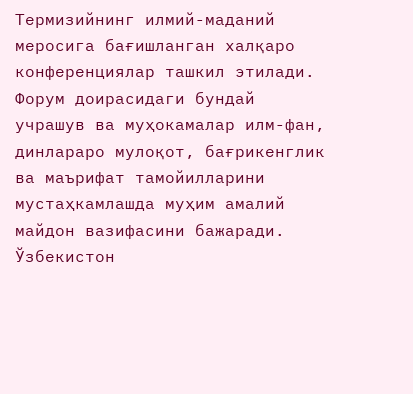Термизийнинг илмий-маданий меросига бағишланган халқаро конференциялар ташкил этилади.
Форум доирасидаги бундай учрашув ва муҳокамалар илм-фан, динлараро мулоқот, бағрикенглик ва маърифат тамойилларини мустаҳкамлашда муҳим амалий майдон вазифасини бажаради.
Ўзбекистон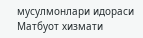мусулмонлари идораси
Матбуот хизмати